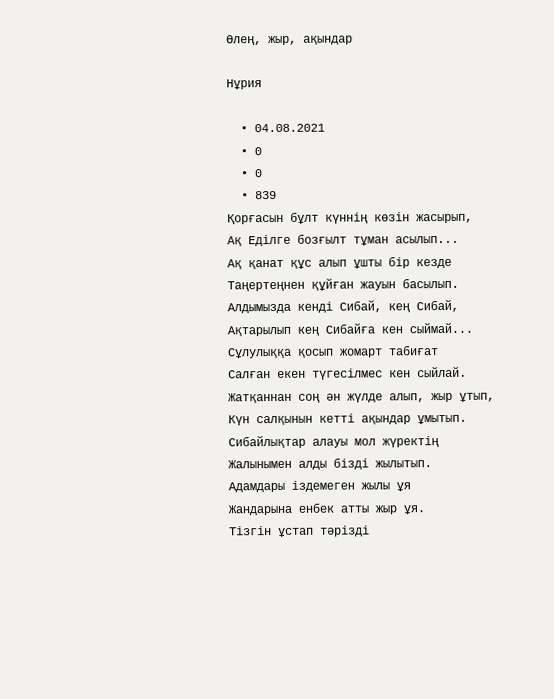Өлең, жыр, ақындар

Нұрия

  • 04.08.2021
  • 0
  • 0
  • 839
Қорғасын бұлт күннің көзін жасырып,
Ақ Еділге бозғылт тұман асылып...
Ақ қанат құс алып ұшты бір кезде
Таңертеңнен құйған жауын басылып.
Алдымызда кенді Сибай, кең Сибай,
Ақтарылып кең Сибайға кен сыймай...
Сұлулыққа қосып жомарт табиғат
Салған екен түгесілмес кен сыйлай.
Жатқаннан соң ән жүлде алып, жыр ұтып,
Күн салқынын кетті ақындар ұмытып.
Сибайлықтар алауы мол жүректің
Жалынымен алды бізді жылытып.
Адамдары іздемеген жылы ұя
Жандарына енбек атты жыр ұя.
Тізгін ұстап тәрізді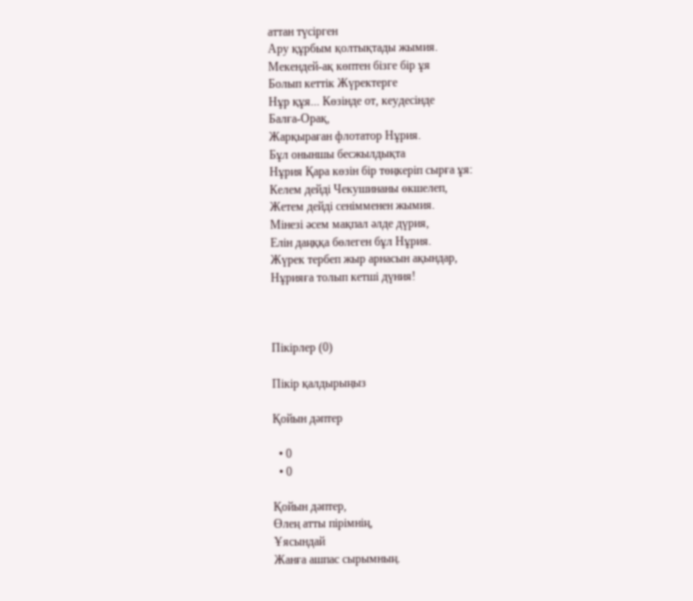аттан түсірген
Ару құрбым қолтықтады жымия.
Мекендей-ақ көптен бізге бір ұя
Болып кеттік Жүректерге
Нұр құя... Көзінде от, кеудесінде
Балға-Орақ,
Жарқыраған флотатор Нұрия.
Бұл оныншы бесжылдықта
Нұрия Қара көзін бір төңкеріп сырға ұя:
Келем дейді Чекушинаны өкшелеп,
Жетем дейді сенімменен жымия.
Мінезі әсем мақпал әлде дүрия,
Елін даңққа бөлеген бұл Нұрия.
Жүрек тербеп жыр арнасын ақындар,
Нұрияға толып кетші дүния!



Пікірлер (0)

Пікір қалдырыңыз

Қойын дәптер

  • 0
  • 0

Қойын дәптер,
Өлең атты пірімнің,
Ұясындай
Жанға ашпас сырымның.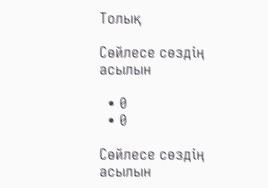Толық

Сөйлесе сөздің асылын

  • 0
  • 0

Сөйлесе сөздің асылын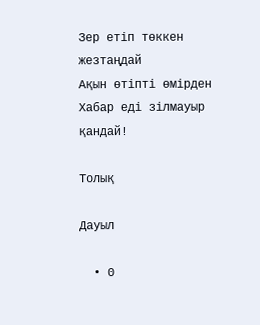Зер етіп төккен жезтаңдай
Ақын өтіпті өмірден
Хабар еді зілмауыр қандай!

Толық

Дауыл

  • 0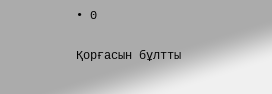• 0

Қорғасын бұлтты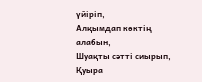үйіріп,
Алқымдап көктің алабын,
Шуақты сәтті сиырып,
Қуыра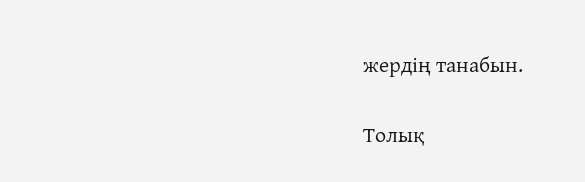жердің танабын.

Толық